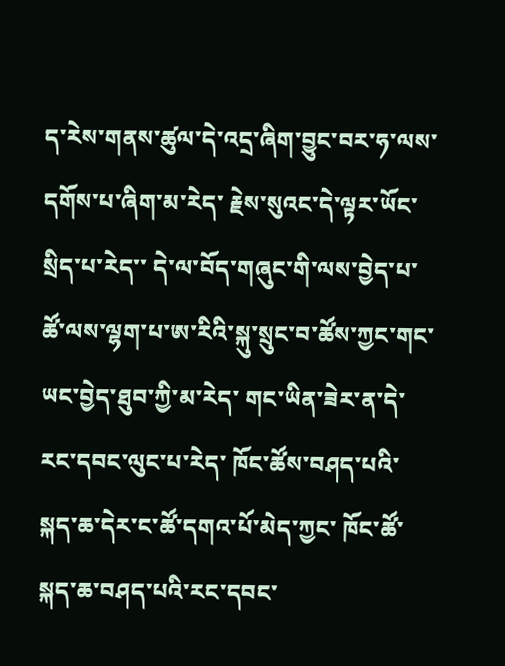ད་རེས་གནས་ཚུལ་དེ་འདྲ་ཞིག་བྱུང་བར་ཧ་ལས་དགོས་པ་ཞིག་མ་རེད་ རྗེས་སུའང་དེ་ལྟར་ཡོང་སྲིད་པ་རེད་་ དེ་ལ་བོད་གཞུང་གི་ལས་བྱེད་པ་ཚོ་ལས་ལྷག་པ་ཨ་རིའི་སྐུ་སྲུང་བ་ཚོས་ཀྱང་གང་ཡང་བྱེད་ཐུབ་ཀྱི་མ་རེད་ གང་ཡིན་ཟེར་ན་དེ་རང་དབང་ལུང་པ་རེད་ ཁོང་ཚོས་བཤད་པའི་སྐད་ཆ་དེར་ང་ཚོ་དགའ་པོ་མེད་ཀྱང་ ཁོང་ཚོ་སྐད་ཆ་བཤད་པའི་རང་དབང་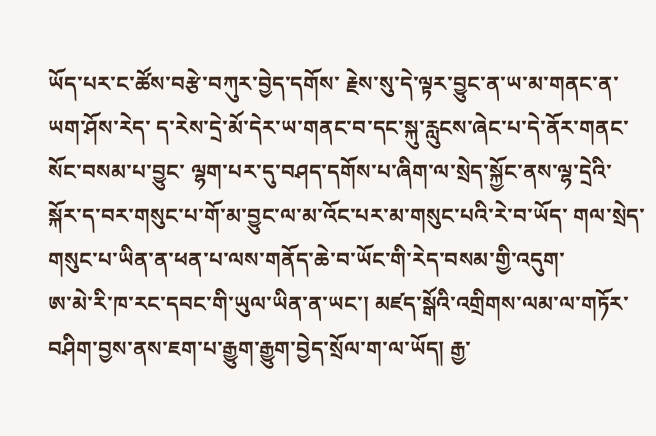ཡོད་པར་ང་ཚོས་བརྩེ་བཀུར་བྱེད་དགོས་ རྗེས་སུ་དེ་ལྟར་བྱུང་ན་ཡ་མ་གནང་ན་ཡག་ཤོས་རེད་ ད་རེས་དྲེ་མོ་དེར་ཡ་གནང་བ་དང་སྐུ་རླུངས་ཞེང་པ་དེ་ནོར་གནང་སོང་བསམ་པ་བྱུང་ ལྷག་པར་དུ་བཤད་དགོས་པ་ཞིག་ལ་སྲེད་སྐྱོང་ནས་ལྷ་དྲེའི་སྐོར་ད་བར་གསུང་པ་གོ་མ་བྱུང་ལ་མ་འོང་པར་མ་གསུང་པའི་རེ་བ་ཡོད་ གལ་སྲེད་གསུང་པ་ཡིན་ན་ཕན་པ་ལས་གནོད་ཆེ་བ་ཡོང་གི་རེད་བསམ་གྱི་འདུག་
ཨ་མེ་རི་ཁ་རང་དབང་གི་ཡུལ་ཡིན་ན་ཡང་། མཛད་སྒོའི་འགྲིགས་ལམ་ལ་གཏོར་བཤིག་བྱས་ནས་ཇག་པ་རྒྱུག་རྒྱུག་བྱེད་སྲོལ་ག་ལ་ཡོད། རྒྱ་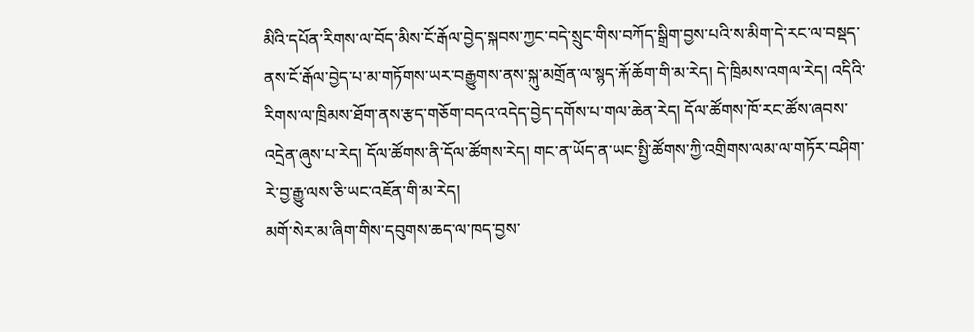མིའི་དཔོན་རིགས་ལ་བོད་མིས་ངོ་རྒོལ་བྱེད་སྐབས་ཀྱང་བདེ་སྲུང་གིས་བཀོད་སྒྲིག་བྱས་པའི་ས་མིག་དེ་རང་ལ་བསྡད་ནས་ངོ་རྒོལ་བྱེད་པ་མ་གཏོགས་ཡར་བརྒྱུགས་ནས་སྐུ་མགྲོན་ལ་སྙད་རྐོ་ཆོག་གི་མ་རེད། དེ་ཁྲིམས་འགལ་རེད། འདིའི་རིགས་ལ་ཁྲིམས་ཐོག་ནས་རྩད་གཅོག་བདའ་འདེད་བྱེད་དགོས་པ་གལ་ཆེན་རེད། དོལ་ཚོགས་ཁོ་རང་ཚོས་ཞབས་འདྲེན་ཞུས་པ་རེད། དོལ་ཚོགས་ནི་དོལ་ཚོགས་རེད། གང་ན་ཡོད་ན་ཡང་སྤྱི་ཚོགས་ཀྱི་འགྲིགས་ལམ་ལ་གཏོར་བཤིག་རེ་བྱ་རྒྱུ་ལས་ཅི་ཡང་འཇོན་གི་མ་རེད།
མགོ་སེར་མ་ཞིག་གིས་དབུགས་ཆད་ལ་ཁད་བྱས་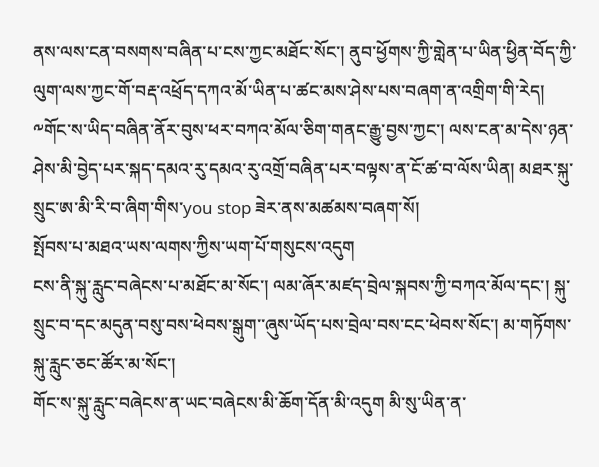ནས་ལས་ངན་བསགས་བཞིན་པ་ངས་ཀྱང་མཐོང་སོང་། ནུབ་ཕྱོགས་ཀྱི་གླེན་པ་ཡིན་ཕྱིན་བོད་ཀྱི་ལུག་ལས་ཀྱང་གོ་བརྡ་འཕྲོད་དཀའ་མོ་ཡིན་པ་ཚང་མས་ཤེས་པས་བཞག་ན་འགྲིག་གི་རེད། ༸གོང་ས་ཡིད་བཞིན་ནོར་བུས་ཕར་བཀའ་མོལ་ཅིག་གནང་རྒྱུ་བྱས་ཀྱང་། ལས་ངན་མ་དེས་ཉན་ཤེས་མི་བྱེད་པར་སྐད་དམའ་རུ་དམའ་རུ་འགྲོ་བཞིན་པར་བལྟས་ན་ངོ་ཚ་བ་ལོས་ཡིན། མཐར་སྐུ་སྲུང་ཨ་མི་རི་བ་ཞིག་གིས་you stop ཟེར་ནས་མཚམས་བཞག་སོ།
སྤོབས་པ་མཐའ་ཡས་ལགས་ཀྱིས་ཡག་པོ་གསུངས་འདུག
ངས་ནི་སྐུ་རླུང་བཞེངས་པ་མཐོང་མ་སོང་། ལམ་ཞོར་མཛད་བྲེལ་སྐབས་ཀྱི་བཀའ་མོལ་དང་། སྐུ་སྲུང་བ་དང་མདུན་བསུ་བས་ཕེབས་སྒུག་་ཞུས་ཡོད་པས་བྲེལ་བས་ངང་ཕེབས་སོང་། མ་གཏོགས་སྐུ་རླུང་ཅང་ཚོར་མ་སོང་།
གོང་ས་སྐུ་རླུང་བཞེངས་ན་ཡང་བཞེངས་མི་ཆོག་དོན་མི་འདུག མི་སུ་ཡིན་ན་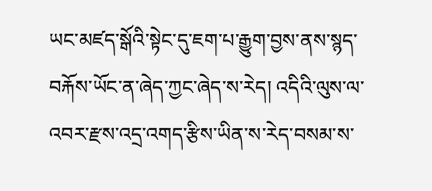ཡང་མཛད་སྒོའི་སྟེང་དུ་ཇག་པ་རྒྱུག་བྱས་ནས་སྙད་བརྐོས་ཡོང་ན་ཞེད་ཀྱང་ཞེད་ས་རེད། འདིའི་ལུས་ལ་འབར་རྫས་འདྲ་འགད་རྩིས་ཡིན་ས་རེད་བསམ་ས་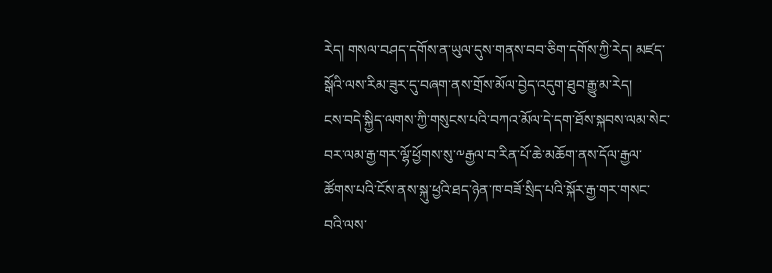རེད། གསལ་བཤད་དགོས་ན་ཡུལ་དུས་གནས་བབ་ཅིག་དགོས་ཀྱི་རེད། མཛད་སྒོའི་ལས་རིམ་ཟུར་དུ་བཞག་ནས་གྲོས་མོལ་བྱེད་འདུག་ཐུབ་རྒྱུ་མ་རེད།
ངས་བདེ་སྐྱིད་ལགས་ཀྱི་གསུངས་པའི་བཀའ་མོལ་དེ་དག་ཐོས་སྐབས་ལམ་སེང་བར་ལམ་རྒྱ་གར་ལྷོ་ཕྱོགས་སུ་༸རྒྱལ་བ་རིན་པོ་ཆེ་མཆོག་ནས་དོལ་རྒྱལ་ཚོགས་པའི་ངོས་ནས་སྐུ་ཕྱའི་ཐད་ཉེན་ཁ་བཟོ་སྲིད་པའི་སྐོར་རྒྱ་གར་གསང་བའི་ལས་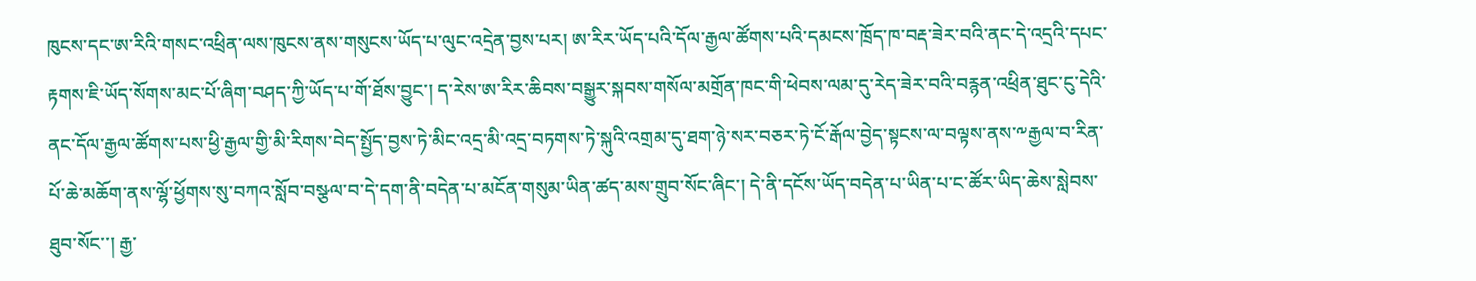ཁུངས་དང་ཨ་རིའི་གསང་འཕྲིན་ལས་ཁུངས་ནས་གསུངས་ཡོད་པ་ལུང་འདྲེན་བྱས་པར། ཨ་རིར་ཡོད་པའི་དོལ་རྒྱལ་ཚོགས་པའི་དམངས་ཁྲོད་ཁ་བརྡ་ཟེར་བའི་ནང་དེ་འདྲའི་དཔང་རྟགས་ཇི་ཡོད་སོགས་མང་པོ་ཞིག་བཤད་ཀྱི་ཡོད་པ་གོ་ཐོས་བྱུང་། ད་རེས་ཨ་རིར་ཆིབས་བསྒྱུར་སྐབས་གསོལ་མགྲོན་ཁང་གི་ཕེབས་ལམ་དུ་རེད་ཟེར་བའི་བརྙན་འཕྲིན་ཐུང་ངུ་དེའི་ནང་དོལ་རྒྱལ་ཚོགས་པས་ཕྱི་རྒྱལ་གྱི་མི་རིགས་བེད་སྤྱོད་བྱས་ཏེ་མིང་འདྲ་མི་འདྲ་བཏགས་ཏེ་སྐུའི་འགྲམ་དུ་ཐག་ཉེ་སར་བཅར་ཏེ་ངོ་རྒོལ་བྱེད་སྟངས་ལ་བལྟས་ནས་༸རྒྱལ་བ་རིན་པོ་ཆེ་མཆོག་ནས་ལྷོ་ཕྱོགས་སུ་བཀའ་སློབ་བསྩལ་བ་དེ་དག་ནི་བདེན་པ་མངོན་གསུམ་ཡིན་ཚད་མས་གྲུབ་སོང་ཞིང་། དེ་ནི་དངོས་ཡོད་བདེན་པ་ཡིན་པ་ང་ཚོར་ཡིད་ཆེས་སླེབས་ཐུབ་སོང་་། རྒྱ་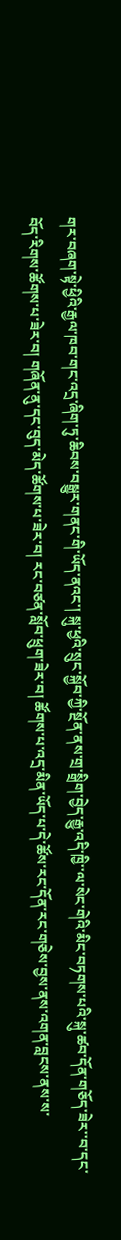གར་བཞག་སྟེ་ཕྱིའི་རྒྱལ་ཁབ་གང་འདྲ་ཞིག་ཏུ་ཆིབས་བསྒྱུར་གནང་གི་ཡོད་ནའང་། སྐུ་ཕྱའི་སྲུང་སྐྱོབ་ཀྱི་སྔོན་ནས་གྲ་སྒྲིག་བྱེད་རྒྱུ་འདི་ཁྱི་་ལ་སེང་གེའི་མིང་བཏགས་པའི་སྐུ་ཚབ་དོན་གཅོད་ཟེར་་བ་དང་བོད་རིགས་ཚོགས་པ་ཟེར་བ། གཞོན་ནུ་དང་བུད་མེད་ཚོགས་པ་ཟེར་བ། རང་བཙན་སློབ་ཕྲུག་ཟེར་བ། ཚོགས་པ་འདྲ་མིན་ཡོད་པ་དེ་ཚོས་རང་དོན་རང་གཅེས་བྱས་ནས་འགན་བླངས་ནས་ས་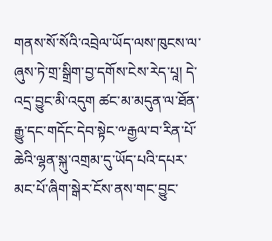གནས་སོ་སོའི་འབྲེལ་ཡོད་ལས་ཁུངས་ལ་ཞུས་ཏེ་གྲ་སྒྲིག་བྱ་དགོས་ངེས་རེད་པཱ། དེ་འདྲ་བྱུང་མི་འདུག ཚང་མ་མདུན་ལ་ཐོན་རྒྱུ་དང་གདོང་དེབ་སྟེང་༸རྒྱལ་བ་རིན་པོ་ཆེའི་ལྷན་སྐུ་འགྲམ་དུ་ཡོད་པའི་དཔར་མང་པོ་ཞིག་སྒེར་ངོས་ནས་གང་བྱུང་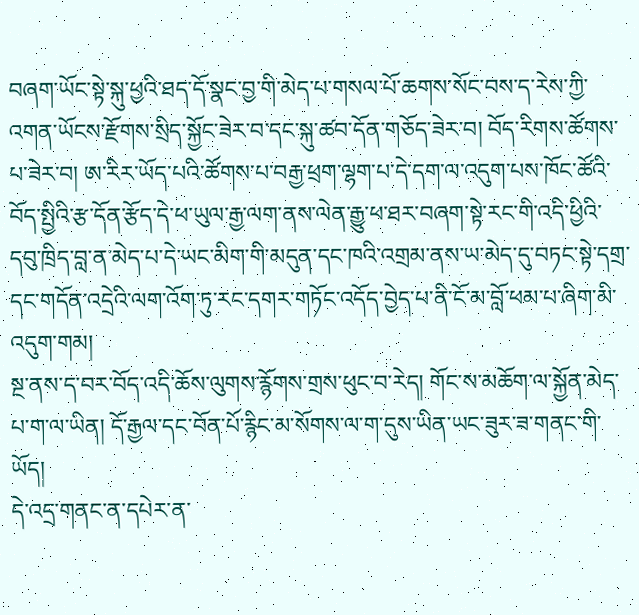བཞག་ཡོང་སྟེ་སྐུ་ཕྱའི་ཐད་དོ་སྣང་བྱ་གི་མེད་པ་གསལ་པོ་ཆགས་སོང་བས་ད་རེས་ཀྱི་འགན་ཡོངས་རྫོགས་སྲིད་སྐྱོང་ཟེར་བ་དང་སྐུ་ཚབ་དོན་གཅོད་ཟེར་བ། བོད་རིགས་ཚོགས་པ་ཟེར་བ། ཨ་རིར་ཡོད་པའི་ཚོགས་པ་བརྒྱ་ཕྲག་ལྷག་པ་དེ་དག་ལ་འདུག་པས་ཁོང་ཚོའི་བོད་སྤྱིའི་རྩ་དོན་རྩོད་དེ་ཕ་ཡུལ་རྒྱ་ལག་ནས་ལེན་རྒྱུ་ཕ་ཐར་བཞག་སྟེ་རང་གི་འདི་ཕྱིའི་དབུ་ཁྲིད་བླ་ན་མེད་པ་དེ་ཡང་མིག་གི་མདུན་དང་ཁའི་འགྲམ་ནས་ཡ་མེད་དུ་བཏང་སྟེ་དགྲ་དང་གདོན་འདྲེའི་ལག་འོག་ཏུ་རང་དགར་གཏོང་འདོད་བྱེད་པ་ནི་ངོ་མ་བློ་ཕམ་པ་ཞིག་མི་འདུག་གམ།
སྔ་ནས་ད་བར་བོད་འདི་ཆོས་ལུགས་རྙོགས་གྲས་ཕུང་བ་རེད། གོང་ས་མཆོག་ལ་སྐྱོན་མེད་པ་ག་ལ་ཡིན། དོ་རྒྱལ་དང་བོན་པོ་རྙིང་མ་སོགས་ལ་ག་དུས་ཡིན་ཡང་ཟུར་ཟ་གནང་གི་ཡོད།
དེ་འདྲ་གནང་ན་དཔེར་ན་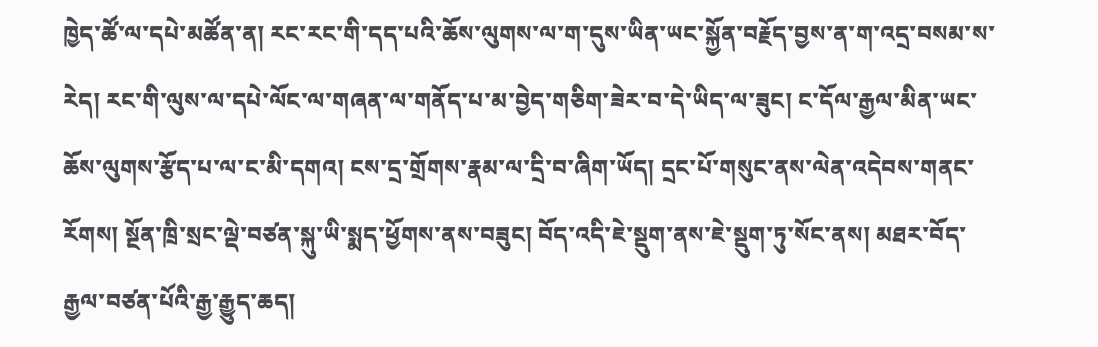ཁྱེད་ཚོ་ལ་དཔེ་མཚོན་ན། རང་རང་གི་དད་པའི་ཆོས་ལུགས་ལ་ག་དུས་ཡིན་ཡང་སྐྱོན་བརྗོད་བྱས་ན་ག་འདྲ་བསམ་ས་རེད། རང་གི་ལུས་ལ་དཔེ་ལོང་ལ་གཞན་ལ་གནོད་པ་མ་བྱེད་གཅིག་ཟེར་བ་དེ་ཡིད་ལ་ཟུང། ང་དོལ་རྒྱལ་མིན་ཡང་ཆོས་ལུགས་རྩོད་པ་ལ་ང་མི་དགའ། ངས་དྲ་གྲོགས་རྣམ་ལ་དྲི་བ་ཞིག་ཡོད། དྲང་པོ་གསུང་ནས་ལེན་འདེབས་གནང་རོགས། སྔོན་ཁྲི་སྲང་ལྡེ་བཙན་སྐུ་ཡི་སྨད་ཕྱོགས་ནས་བཟུང། བོད་འདི་ཇེ་སྡུག་ནས་ཇེ་སྡུག་ཏུ་སོང་ནས། མཐར་བོད་རྒྱལ་བཙན་པོའི་རྒྱ་རྒྱུད་ཆད།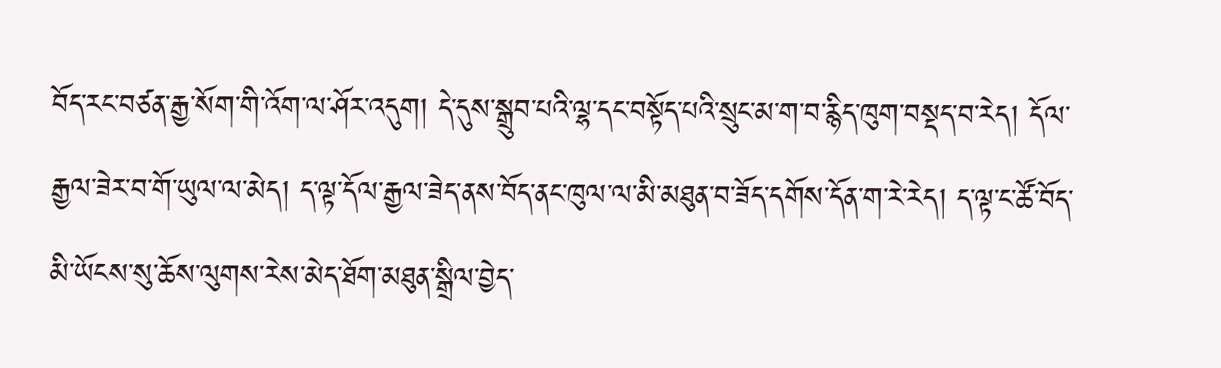བོད་རང་བཙན་རྒྱ་སོག་གི་འོག་ལ་ཤོར་འདུག། དེ་དུས་སྒྲུབ་པའི་ལྷ་དང་བསྟོད་པའི་སྲུང་མ་ག་བ་རྙིད་ཁུག་བསྡད་བ་རེད། དོལ་རྒྱལ་ཟེར་བ་གོ་ཡུལ་ལ་མེད། ད་ལྟ་དོལ་རྒྱལ་ཟེད་ནས་བོད་ནང་ཁུལ་ལ་མི་མཐུན་བ་ཟོད་དགོས་དོན་ག་རེ་རེད། ད་ལྟ་ང་ཚོ་བོད་མི་ཡོངས་སུ་ཆོས་ལུགས་རེས་མེད་ཐོག་མཐུན་སྒྲིལ་བྱེད་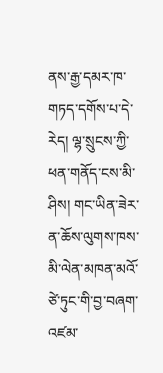ནས་རྒྱ་དམར་ཁ་གཏད་དགོས་པ་དེ་རེད། ལྷ་སྲུངས་ཀྱི་ཕན་གནོད་ངས་མི་ཤིས། གང་ཡིན་ཟེར་ན་ཆོས་ལུགས་ཁས་མི་ལེན་མཁན་མའོ་ཙེ་ཏུང་གི་བྱ་བཞག་འཛམ་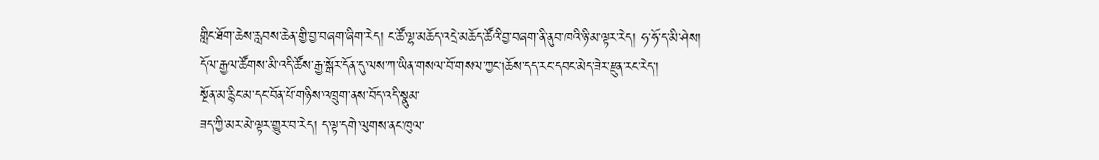གླིང་ཐོག་ཆེས་རླབས་ཆེན་གྱི་བྱ་བཞག་ཞིག་རེད། ང་ཚོ་ལྷ་མཆོད་འདྲེ་མཆོད་ཚོའི་བྱ་བཞག་ནི་ནུབ་ཁའི་ཉི་མ་ལྟར་རེད། ཧ་ཧོ་ད་མི་ཤེས།
དོལ་རྒྱལ་ཚོགས་མི་འདི་ཚོས་རྒྱ་སྒོར་དོན་དུ་ལས་ཀ་ཡིན་གསལ་བོ་གསལ་ཀྱང།ཆོས་དད་རང་དབང་མེད་ཟེར་རྫུན་རང་རེད་།
སྔོན་མ་རྙིང་མ་དང་བོན་པོ་གཉིས་འཁྲུག་ནས་བོད་འདི་སྣུམ་
ཟད་ཀྱི་མར་མེ་ལྟར་གྱུར་བ་རེད། ད་ལྟ་དགེ་ལུགས་ནང་ཁུལ་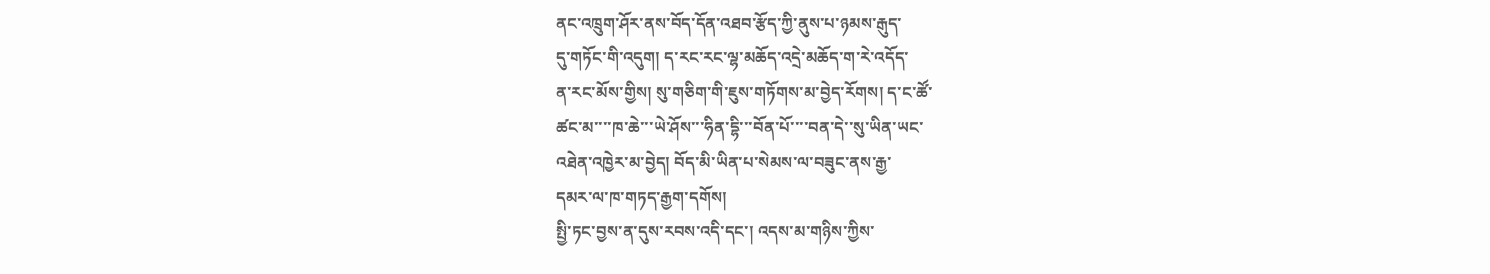ནང་འཁྲུག་ཤོར་ནས་བོད་དོན་འཐབ་རྩོད་ཀྱི་ནུས་པ་ཉམས་རྒུད་
དུ་གཏོང་གི་འདུག། ད་རང་རང་ལྷ་མཆོད་འདྲེ་མཆོད་ག་རེ་འདོད་
ན་རང་མོས་གྱིས། སུ་གཅིག་གི་ཇུས་གཏོགས་མ་བྱེད་རོགས། ད་ང་ཚོ་
ཚང་མ་་་་ཁ་ཆེ་་་ཡེ་ཤོས་་་ཧིན་དྷི་་་བོན་པོ་་་་བན་དེ་་སུ་ཡིན་ཡང་
འཐེན་འཁྱེར་མ་བྱེད། བོད་མི་ཡིན་པ་སེམས་ལ་བཟུང་ནས་རྒྱ་
དམར་ལ་ཁ་གཏད་རྒྱག་དགོས།
སྤྱི་ཏང་བྱས་ན་དུས་རབས་འདི་དང་། འདས་མ་གཉིས་ཀྱིས་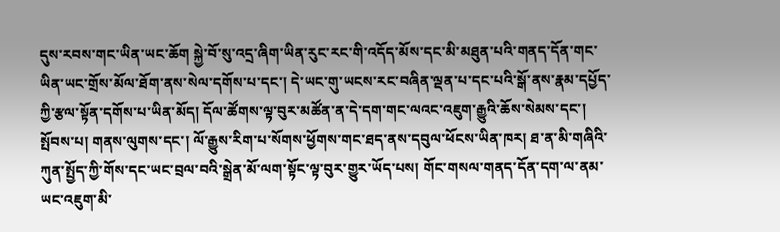དུས་རབས་གང་ཡིན་ཡང་ཆོག སྐྱེ་བོ་སུ་འདྲ་ཞིག་ཡིན་རུང་རང་གི་འདོད་མོས་དང་མི་མཐུན་པའི་གནད་དོན་གང་ཡིན་ཡང་གྲོས་མོལ་ཐོག་ནས་སེལ་དགོས་པ་དང་། དེ་ཡང་གུ་ཡངས་རང་བཞིན་ལྡན་པ་དང་པའི་སྒོ་ནས་རྣམ་དཔྱོད་ཀྱི་རྩལ་སྟོན་དགོས་པ་ཡིན་མོད། དོལ་ཚོགས་ལྟ་བུར་མཚོན་ན་དེ་དག་གང་ལའང་འཇུག་རྒྱུའི་ཆོས་སེམས་དང་། སྤོབས་པ། གནས་ལུགས་དང་། ལོ་རྒྱུས་རིག་པ་སོགས་ཕྱོགས་གང་ཐད་ནས་དབུལ་ཕོངས་ཡིན་ཁར། ཐ་ན་མི་གཞིའི་ཀུན་སྤྱོད་ཀྱི་གོས་དང་ཡང་བྲལ་བའི་སྒྲེན་མོ་ལག་སྟོང་ལྟ་བུར་གྱུར་ཡོད་པས། གོང་གསལ་གནད་དོན་དག་ལ་ནམ་ཡང་འཇུག་མི་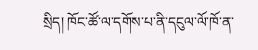སྲིད། ཁོང་ཚོ་ལ་དགོས་པ་ནི་དངུལ་ལོ་ཁོ་ན་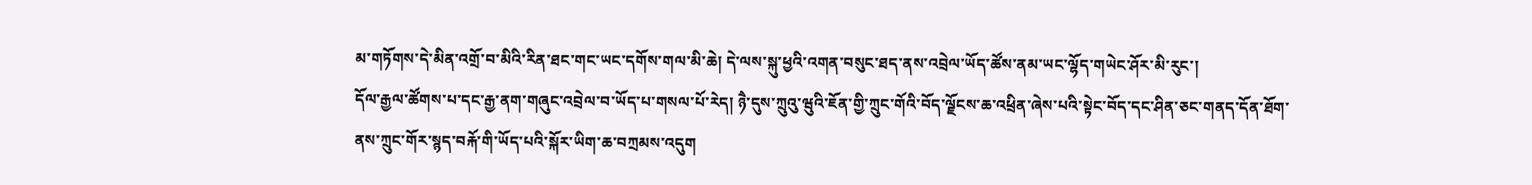མ་གཏོགས་དེ་མིན་འགྲོ་བ་མིའི་རིན་ཐང་གང་ཡང་དགོས་གལ་མི་ཆེ། དེ་ལས་སྐུ་ཕྱའི་འགན་བསུང་ཐད་ནས་འབྲེལ་ཡོད་ཚོས་ནམ་ཡང་ལྷོད་གཡེང་ཤོར་མི་རུང་།
དོལ་རྒྱལ་ཚོགས་པ་དང་རྒྱ་ནག་གཞུང་འབྲེལ་བ་ཡོད་པ་གསལ་པོ་རེད། ཉཻ་དུས་ཀྲུའུ་ཝུའི་ཇོན་གྱི་ཀྲུང་གོའི་བོད་ལྗོངས་ཆ་འཕྲིན་ཞེས་པའི་སྟེང་བོད་དང་ཤིན་ཅང་གནད་དོན་ཐོག་ནས་ཀྲུང་གོར་སྙད་བརྐོ་གི་ཡོད་པའི་སྐོར་ཡིག་ཆ་བཀྲམས་འདུག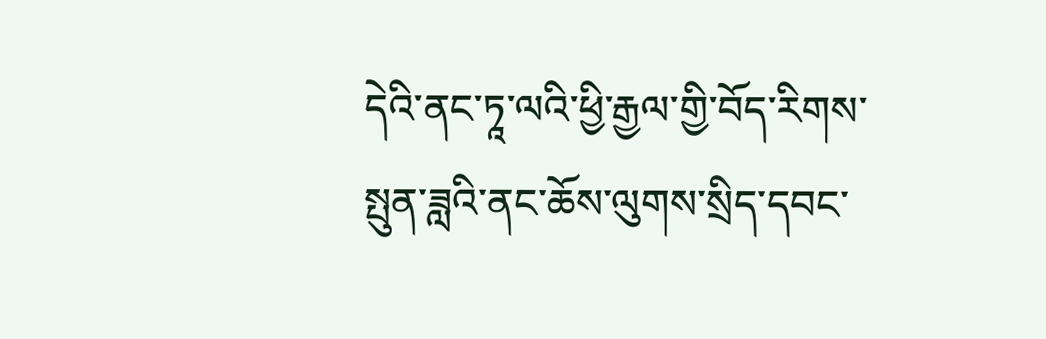དེའི་ནང་ཏཱ་ལའི་ཕྱི་རྒྱལ་གྱི་བོད་རིགས་སྤུན་ཟླའི་ནང་ཆོས་ལུགས་སྲིད་དབང་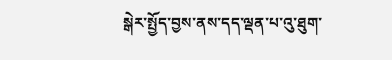སྒེར་སྤྱོད་བྱས་ནས་དད་ལྡན་པ་འུ་ཐུག་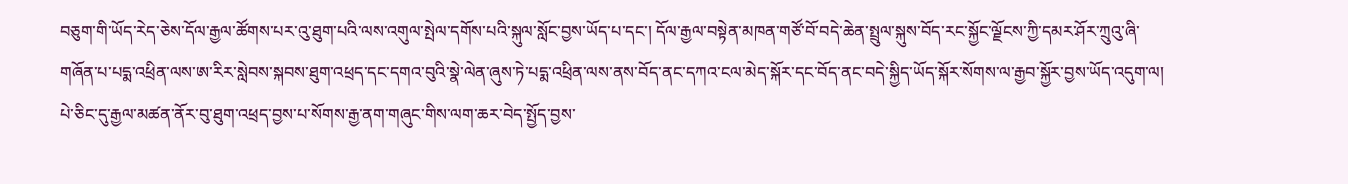བཅུག་གི་ཡོད་རེད་ཅེས་དོལ་རྒྱལ་ཚོགས་པར་འུ་ཐུག་པའི་ལས་འགུལ་སྤེལ་དགོས་པའི་སྐུལ་སློང་བྱས་ཡོད་པ་དང་། དོལ་རྒྱལ་བསྟེན་མཁན་གཙོ་བོ་བདེ་ཆེན་སྤྲུལ་སྐུས་བོད་རང་སྐྱོང་ལྗོངས་ཀྱི་དམར་ཤོར་ཀྲུའུ་ཞི་གཞོན་པ་པདྨ་འཕྲིན་ལས་ཨ་རིར་སླེབས་སྐབས་ཐུག་འཕྲད་དང་དགའ་བུའི་སྣེ་ལེན་ཞུས་ཏེ་པདྨ་འཕྲིན་ལས་ནས་བོད་ནང་དཀའ་ངལ་མེད་སྐོར་དང་བོད་ནང་བདེ་སྐྱིད་ཡོད་སྐོར་སོགས་ལ་རྒྱབ་སྐྱོར་བྱས་ཡོད་འདུག་ལ། པེ་ཅིང་དུ་རྒྱལ་མཚན་ནོར་བུ་ཐུག་འཕྲད་བྱས་པ་སོགས་རྒྱ་ནག་གཞུང་གིས་ལག་ཆར་བེད་སྤྱོད་བྱས་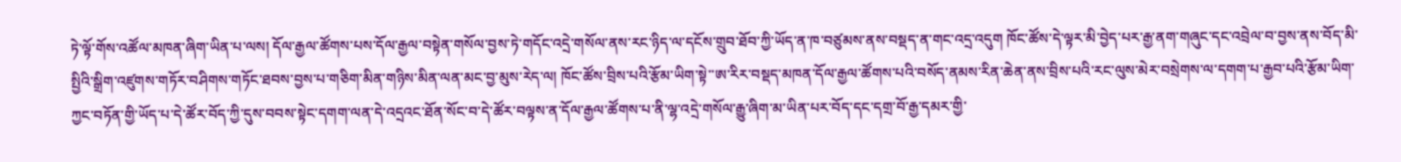ཏེ་ལྟོ་གོས་འཚོལ་མཁན་ཞིག་ཡིན་པ་ལས། དོལ་རྒྱལ་ཚོགས་པས་དོལ་རྒྱལ་བསྟེན་གསོལ་བྱས་ཏེ་གདོང་འདྲེ་གསོལ་ནས་རང་ཉིད་ལ་དངོས་གྲུབ་ཐོབ་ཀྱི་ཡོད་ན་ཁ་བཙུམས་ནས་བསྡད་ན་གང་འདྲ་འདུག ཁོང་ཚོས་དེ་ལྟར་མི་བྱེད་པར་རྒྱ་ནག་གཞུང་དང་འབྲེལ་བ་བྱས་ནས་བོད་མི་སྤྱིའི་སྒྲིག་འཛུགས་གཏོར་བཤིགས་གཏོང་ཐབས་བྱས་པ་གཅིག་མིན་གཉིས་མིན་ལན་མང་བྱ་མུས་རེད་ལ། ཁོང་ཚོས་བྲིས་པའི་རྩོམ་ཡིག་སྟེ་་ཨ་རིར་བསྡད་མཁན་དོལ་རྒྱལ་ཚོགས་པའི་བསོད་ནམས་རིན་ཆེན་ནས་བྲིས་པའི་རང་ལུས་མེར་བསྲེགས་ལ་དགག་པ་རྒྱབ་པའི་རྩོམ་ཡིག་ཀྱང་བཏོན་གྱི་ཡོད་པ་དེ་ཚོར་བོད་ཀྱི་དུས་བབས་སྟེང་དགག་ལན་དེ་འདྲའང་ཐོན་སོང་བ་དེ་ཚོར་བལྟས་ན་དོལ་རྒྱལ་ཚོགས་པ་ནི་ལྷ་འདྲེ་གསོལ་རྒྱུ་ཞིག་མ་ཡིན་པར་བོད་དང་དགྲ་བོ་རྒྱ་དམར་གྱི་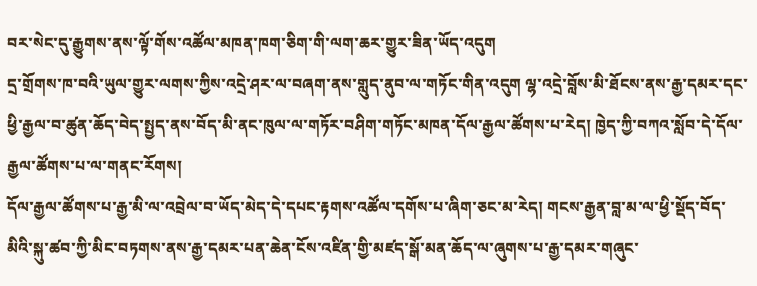བར་སེང་དུ་རྒྱུགས་ནས་ལྟོ་གོས་འཚོལ་མཁན་ཁག་ཅིག་གི་ལག་ཆར་གྱུར་ཟིན་ཡོད་འདུག
དྲ་གྲོགས་ཁ་བའི་ཡུལ་གྱུར་ལགས་ཀྱིས་འདྲེ་ཤར་ལ་བཞག་ནས་གླུད་ནུབ་ལ་གཏོང་གིན་འདུག ལྷ་འདྲེ་བློས་མི་ཐོངས་ནས་རྒྱ་དམར་དང་ཕྱི་རྒྱལ་བ་ཚུན་ཆོད་བེད་སྤྱད་ནས་བོད་མི་ནང་ཁུལ་ལ་གཏོར་བཤིག་གཏོང་མཁན་དོལ་རྒྱལ་ཚོགས་པ་རེད། ཁྱེད་ཀྱི་བཀའ་སློབ་དེ་དོལ་རྒྱལ་ཚོགས་པ་ལ་གནང་རོགས།
དོལ་རྒྱལ་ཚོགས་པ་རྒྱ་མི་ལ་འབྲེལ་བ་ཡོད་མེད་དེ་དཔང་རྟགས་འཚོལ་དགོས་པ་ཞིག་ཅང་མ་རེད། གངས་རྒྱན་བླ་མ་ལ་ཕྱི་སྡོད་བོད་མིའི་སྐུ་ཚབ་ཀྱི་མིང་བཏགས་ནས་རྒྱ་དམར་པན་ཆེན་ངོས་འཛིན་གྱི་མཛད་སྒོ་མན་ཆོད་ལ་ཞུགས་པ་རྒྱ་དམར་གཞུང་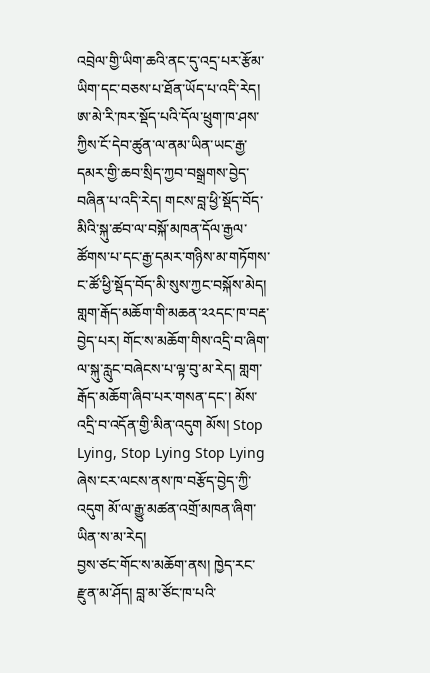འབྲེལ་གྱི་ཡིག་ཆའི་ནང་དུ་འདྲ་པར་རྩོམ་ཡིག་དང་བཅས་པ་ཐོན་ཡོད་པ་འདི་རེད། ཨ་མེ་རི་ཁར་སྡོད་པའི་དོལ་ཕྲུག་ཁ་ཤས་ཀྱིས་ངོ་དེབ་ཚུན་ལ་ནམ་ཡིན་ཡང་རྒྱ་དམར་གྱི་ཆབ་སྲིད་ཀྱབ་བསྒྲགས་བྱེད་བཞིན་པ་འདི་རེད། གངས་བླ་ཕྱི་སྡོད་བོད་མིའི་སྐུ་ཚབ་ལ་བསྐོ་མཁན་དོལ་རྒྱལ་ཚོགས་པ་དང་རྒྱ་དམར་གཉིས་མ་གཏོགས་ང་ཚོ་ཕྱི་སྡོད་བོད་མི་སུས་ཀྱང་བསྐོས་མེད།
གླག་རྒོད་མཆོག་གི་མཆན་༢༢དང་ཁ་བརྡ་བྱེད་པར། གོང་ས་མཆོག་གིས་འདྲི་བ་ཞིག་ལ་སྐུ་རླུང་བཞེངས་པ་ལྟ་བུ་མ་རེད། གླག་རྒོད་མཆོག་ཞིབ་པར་གསན་དང་། མོས་འདྲི་བ་འདོན་གྱི་མིན་འདུག མོས། Stop Lying, Stop Lying Stop Lying ཞེས་ངར་ལངས་ནས་ཁ་བརྩོད་བྱེད་ཀྱི་འདུག མོ་ལ་རྒྱུ་མཚན་འགྲོ་མཁན་ཞིག་ཡིན་ས་མ་རེད།
བྱས་ཙང་གོང་ས་མཆོག་ནས། ཁྱེད་རང་རྫུན་མ་ཤོད། བླ་མ་ཙོང་ཁ་པའི་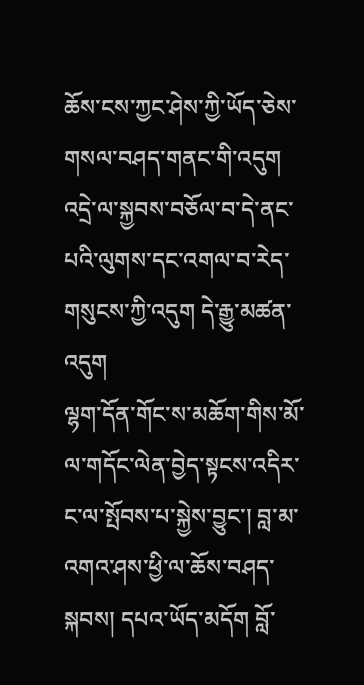ཆོས་ངས་ཀྱང་ཤེས་ཀྱི་ཡོད་ཅེས་གསལ་བཤད་གནང་གི་འདུག འདྲེ་ལ་སྐྱབས་བཅོལ་བ་དེ་ནང་པའི་ལུགས་དང་འགལ་བ་རེད་གསུངས་ཀྱི་འདུག དེ་རྒྱུ་མཚན་འདུག
ལྷག་དོན་གོང་ས་མཆོག་གིས་མོ་ལ་གདོང་ལེན་བྱེད་སྟངས་འདིར་ང་ལ་སྤོབས་པ་སྐྱེས་བྱུང་། བླ་མ་འགའ་ཤས་ཕྱི་ལ་ཆོས་བཤད་སྐབས། དཔའ་ཡོད་མདོག བློ་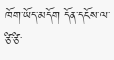ཁོག་ཡོད་མདོག དོན་དངོས་ལ་ཙི་ཙི་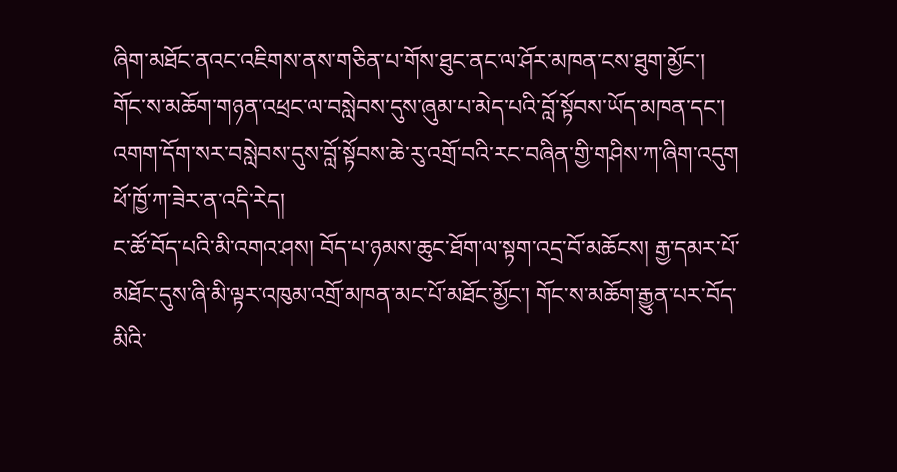ཞིག་མཐོང་ནའང་འཇིགས་ནས་གཅིན་པ་གོས་ཐུང་ནང་ལ་ཤོར་མཁན་ངས་ཐུག་མྱོང་།
གོང་ས་མཆོག་གཉན་འཕྲང་ལ་བསླེབས་དུས་ཞུམ་པ་མེད་པའི་བློ་སྟོབས་ཡོད་མཁན་དང་། འགག་དོག་སར་བསླེབས་དུས་བློ་སྟོབས་ཆེ་རུ་འགྲོ་བའི་རང་བཞིན་གྱི་གཤིས་ཀ་ཞིག་འདུག ཕོ་ཁྱོ་ཀ་ཟེར་ན་འདི་རེད།
ང་ཚོ་བོད་པའི་མི་འགའ་ཤས། བོད་པ་ཉམས་ཆུང་ཐོག་ལ་སྟག་འདྲ་བོ་མཆོངས། རྒྱ་དམར་པོ་མཐོང་དུས་ཞི་མི་ལྟར་འཁུམ་འགྲོ་མཁན་མང་པོ་མཐོང་མྱོང་། གོང་ས་མཆོག་རྒྱུན་པར་བོད་མིའི་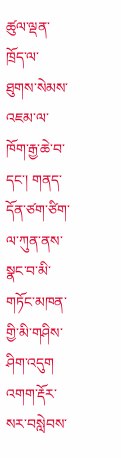ཚུལ་ལྡན་ཁྲོད་ལ་ཐུགས་སེམས་འཇམ་ལ་ཁོག་རྒྱ་ཆེ་བ་དང་། གནད་དོན་ཙག་ཙིག་ལ་ཀུན་ནས་སྣང་བ་མི་གཏོང་མཁན་གྱི་མི་གཤིས་ཤིག་འདུག འགག་རྡོར་སར་བསླེབས་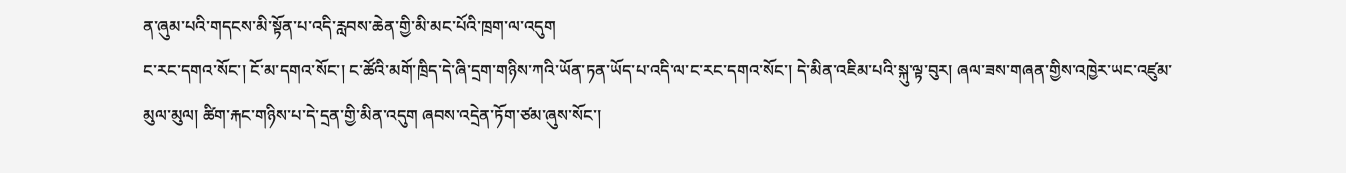ན་ཞུམ་པའི་གདངས་མི་སྟོན་པ་འདི་རླབས་ཆེན་གྱི་མི་མང་པོའི་ཁྲག་ལ་འདུག
ང་རང་དགའ་སོང་། ངོ་མ་དགའ་སོང་། ང་ཚོའི་མགོ་ཁྲིད་དེ་ཞི་དྲག་གཉིས་ཀའི་ཡོན་ཏན་ཡོད་པ་འདི་ལ་ང་རང་དགའ་སོང་། དེ་མིན་འཇིམ་པའི་སྐུ་ལྟ་བུར། ཞལ་ཟས་གཞན་གྱིས་འཁྱེར་ཡང་འཛུམ་མུལ་མུལ། ཚིག་རྐང་གཉིས་པ་དེ་དྲན་གྱི་མིན་འདུག ཞབས་འདྲེན་ཏོག་ཙམ་ཞུས་སོང་།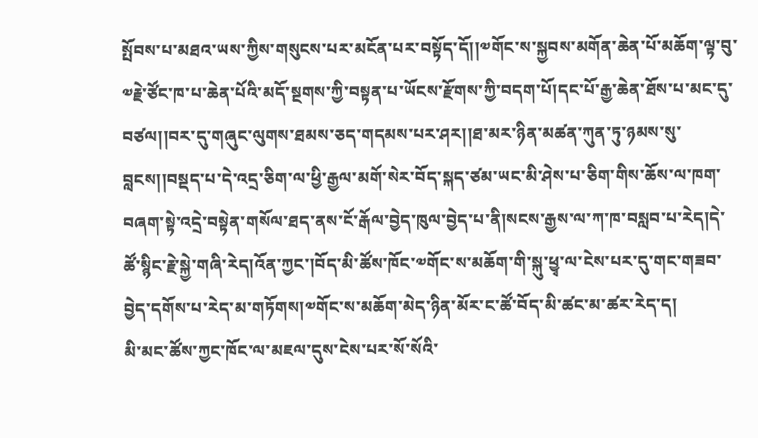སྤོབས་པ་མཐའ་ཡས་ཀྱིས་གསུངས་པར་མངོན་པར་བསྟོད་དོ།།༧གོང་ས་སྐྱབས་མགོན་ཆེན་པོ་མཆོག་ལྟ་བུ་༧རྗེ་ཙོང་ཁ་པ་ཆེན་པོའི་མདོ་སྔགས་ཀྱི་བསྟན་པ་ཡོངས་རྫོགས་ཀྱི་བདག་པོ།དང་པོ་རྒྱ་ཆེན་ཐོས་པ་མང་དུ་བཙལ།།བར་དུ་གཞུང་ལུགས་ཐམས་ཅད་གདམས་པར་ཤར།།ཐ་མར་ཉིན་མཚན་ཀུན་ཏུ་ཉམས་སུ་བླངས།།བསྡད་པ་དེ་འདྲ་ཅིག་ལ་ཕྱི་རྒྱལ་མགོ་སེར་བོད་སྐད་ཙམ་ཡང་མི་ཤེས་པ་ཅིག་གིས་ཆོས་ལ་ཁག་བཞག་སྟེ་འདྲེ་བསྟེན་གསོལ་ཐད་ནས་ངོ་རྒོལ་བྱེད་ཁུལ་བྱེད་པ་ནི།སངས་རྒྱས་ལ་ཀ་ཁ་བསླབ་པ་རེད།དེ་ཚོ་སྙིང་རྗེ་སྐྱེ་གཞི་རེད།འོན་ཀྱང་།བོད་མི་ཚོས་ཁོང་༧གོང་ས་མཆོག་གི་སྐུ་ཕྱྭ་ལ་ངེས་པར་དུ་གང་གཟབ་བྱེད་དགོས་པ་རེད་མ་གཏོགས།༧གོང་ས་མཆོག་མེད་ཉིན་མོར་ང་ཚོ་བོད་མི་ཚང་མ་ཚར་རེད་ད།
མི་མང་ཚོས་ཀྱང་ཁོང་ལ་མཇལ་དུས་ངེས་པར་སོ་སོའི་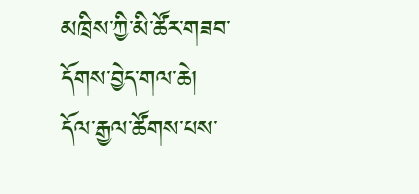མཁྲིས་ཀྱི་མི་ཚོར་གཟབ་དོགས་བྱེད་གལ་ཆེ།
དོལ་རྒྱལ་ཚོགས་པས་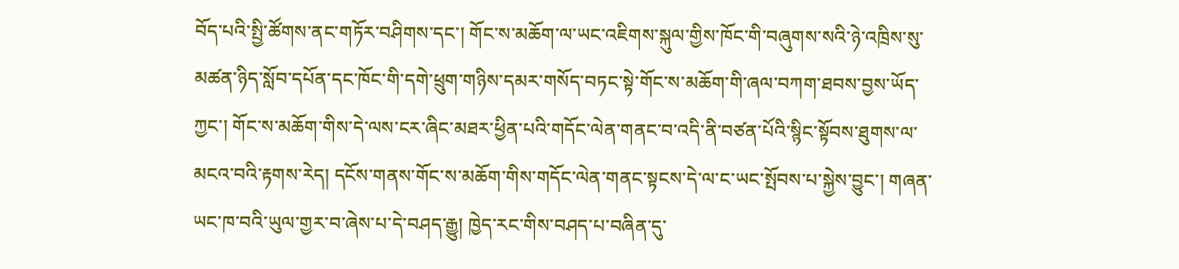བོད་པའི་སྤྱི་ཚོགས་ནང་གཏོར་བཤིགས་དང་། གོང་ས་མཆོག་ལ་ཡང་འཇིགས་སྐུལ་གྱིས་ཁོང་གི་བཞུགས་སའི་ཉེ་འཁྲིས་སུ་མཚན་ཉིད་སློབ་དཔོན་དང་ཁོང་གི་དགེ་ཕྲུག་གཉིས་དམར་གསོད་བཏང་སྟེ་གོང་ས་མཆོག་གི་ཞལ་བཀག་ཐབས་བྱས་ཡོད་ཀྱང་། གོང་ས་མཆོག་གིས་དེ་ལས་ངར་ཞིང་མཐར་ཕྱིན་པའི་གདོང་ལེན་གནང་བ་འདི་ནི་བཙན་པོའི་སྙིང་སྟོབས་ཐུགས་ལ་མངའ་བའི་རྟགས་རེད། དངོས་གནས་གོང་ས་མཆོག་གིས་གདོང་ལེན་གནང་སྟངས་དེ་ལ་ང་ཡང་སྤོབས་པ་སྐྱེས་བྱུང་། གཞན་ཡང་ཁ་བའི་ཡུལ་གྱར་བ་ཞེས་པ་དེ་བཤད་རྒྱུ། ཁྱེད་རང་གིས་བཤད་པ་བཞིན་དུ་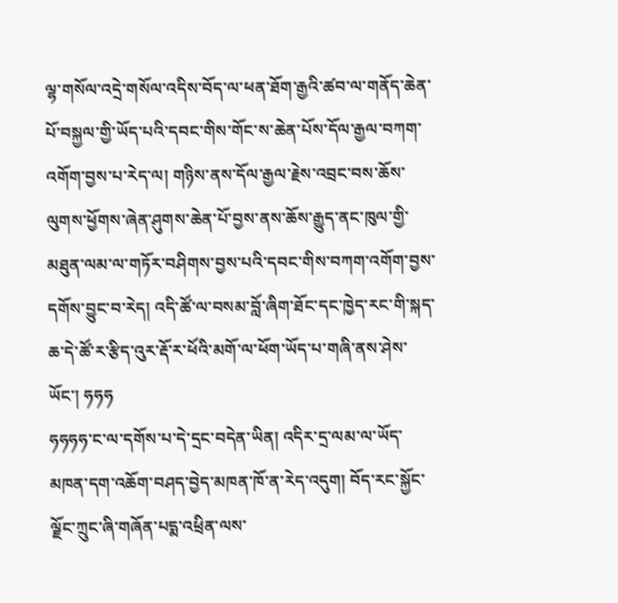ལྷ་གསོལ་འདྲེ་གསོལ་འདིས་བོད་ལ་ཕན་ཐོག་རྒྱའི་ཚབ་ལ་གནོད་ཆེན་པོ་བསྐྱལ་གྱི་ཡོད་པའི་དབང་གིས་གོང་ས་ཆེན་པོས་དོལ་རྒྱལ་བཀག་འགོག་བྱས་པ་རེད་ལ། གཉིས་ནས་དོལ་རྒྱལ་རྗེས་འབྲང་བས་ཆོས་ལུགས་ཕྱོགས་ཞེན་ཤུགས་ཆེན་པོ་བྱས་ནས་ཆོས་རྒྱུད་ནང་ཁུལ་གྱི་མཐུན་ལམ་ལ་གཏོར་བཤིགས་བྱས་པའི་དབང་གིས་བཀག་འགོག་བྱས་དགོས་བྱུང་བ་རེད། འདི་ཚོ་ལ་བསམ་བློ་ཞིག་ཐོང་དང་ཁྱེད་རང་གི་སྐད་ཆ་དེ་ཚོ་ར་རྩིད་འུར་རྡོ་ར་ཕོའི་མགོ་ལ་ཕོག་ཡོད་པ་གཞི་ནས་ཤེས་ཡོང་། ཧཧཧ
ཧཧཧཧ་ང་ལ་དགོས་པ་དེ་དྲང་བདེན་ཡིན། འདིར་དྲ་ལམ་ལ་ཡོད་མཁན་དག་འཆོག་བཤད་བྱེད་མཁན་ཁོ་ན་རེད་འདུག། བོད་རང་སྐྱོང་ལྗོང་ཀྲུང་ཞི་གཞོན་པདྨ་འཕྲིན་ལས་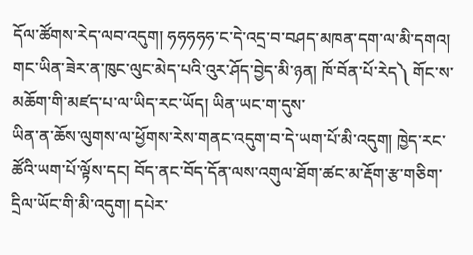དོལ་ཚོགས་རེད་ལབ་འདུག། ཧཧཧཧཧ་ང་དེ་འདྲ་བ་བཤད་མཁན་དག་ལ་མི་དགའ། གང་ཡིན་ཟེར་ན་ཁུང་ལུང་མེད་པའི་འུར་ཤོད་བྱེད་མི་ཉན། ཁོ་བོན་པོ་རེད༽ གོང་ས་མཆོག་གི་མཛད་པ་ལ་ཡིད་རང་ཡོད། ཡིན་ཡང་ག་དུས་
ཡིན་ན་ཆོས་ལུགས་ལ་ཕྱོགས་རེས་གནང་འདུག་བ་དེ་ཡག་པོ་མི་འདུག། ཁྱེད་རང་ཚོའི་ཡག་པོ་ལྟོས་དང། བོད་ནང་བོད་དོན་ལས་འགུལ་ཐོག་ཚང་མ་རྡོག་རྩ་གཅིག་དྲིལ་ཡོང་གི་མི་འདུག། དཔེར་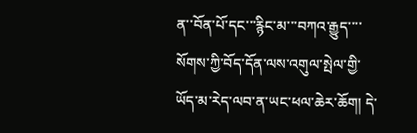ན་་བོན་པོ་དང་་་རྙིང་མ་་་བཀའ་རྒྱུད་་་་སོགས་ཀྱི་བོད་དོན་ལས་འགུལ་སྤེལ་གྱི་ཡོད་མ་རེད་ལབ་ན་ཡང་ཕལ་ཆེར་ཆོག། དེ་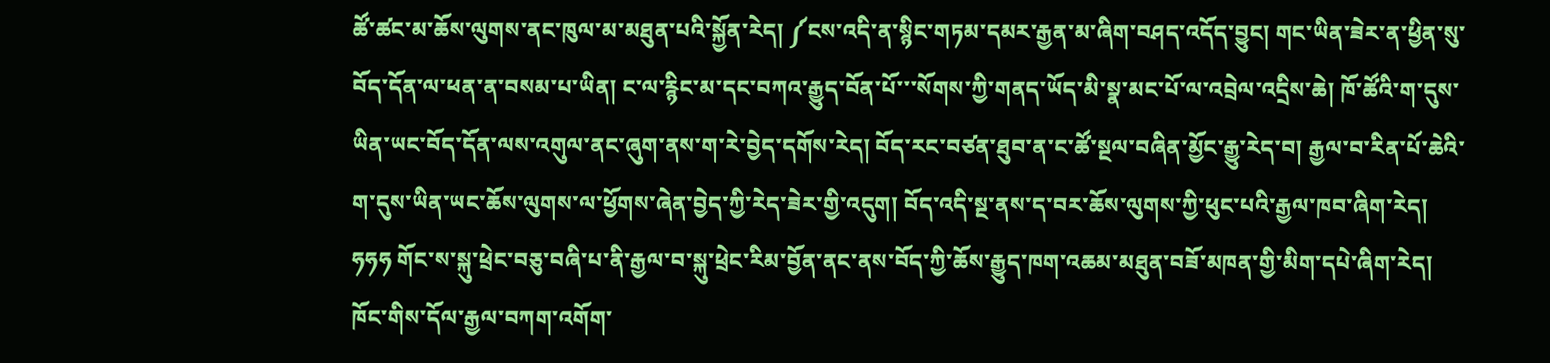ཚོ་ཚང་མ་ཆོས་ལུགས་ནང་ཁུལ་མ་མཐུན་པའི་སྐྱོན་རེད། ༼ངས་འདི་ན་སྙིང་གཏམ་དམར་རྒྱན་མ་ཞིག་བཤད་འདོད་བྱུང། གང་ཡིན་ཟེར་ན་ཕྱིན་སུ་བོད་དོན་ལ་ཕན་ན་བསམ་པ་ཡིན། ང་ལ་རྙིང་མ་དང་བཀའ་རྒྱུད་བོན་པོ་་་སོགས་ཀྱི་གནད་ཡོད་མི་སྣ་མང་པོ་ལ་འབྲེལ་འདྲིས་ཆེ། ཁོ་ཚོའི་ག་དུས་ཡིན་ཡང་བོད་དོན་ལས་འགུལ་ནང་ཞུག་ནས་ག་རེ་བྱེད་དགོས་རེད། བོད་རང་བཙན་ཐུབ་ན་ང་ཚོ་སྔལ་བཞིན་མྱོང་རྒྱུ་རེད་བ། རྒྱལ་བ་རིན་པོ་ཆེའི་ག་དུས་ཡིན་ཡང་ཆོས་ལུགས་ལ་ཕྱོགས་ཞེན་བྱེད་ཀྱི་རེད་ཟེར་གྱི་འདུག། བོད་འདི་སྔ་ནས་ད་བར་ཆོས་ལུགས་ཀྱི་ཕུང་པའི་རྒྱལ་ཁབ་ཞིག་རེད།
ཧཧཧ གོང་ས་སྐུ་ཕྲེང་བཅུ་བཞི་པ་ནི་རྒྱལ་བ་སྐུ་ཕྲེང་རིམ་བྱོན་ནང་ནས་བོད་ཀྱི་ཆོས་རྒྱུད་ཁག་འཆམ་མཐུན་བཟོ་མཁན་གྱི་མིག་དཔེ་ཞིག་རེད། ཁོང་གིས་དོལ་རྒྱལ་བཀག་འགོག་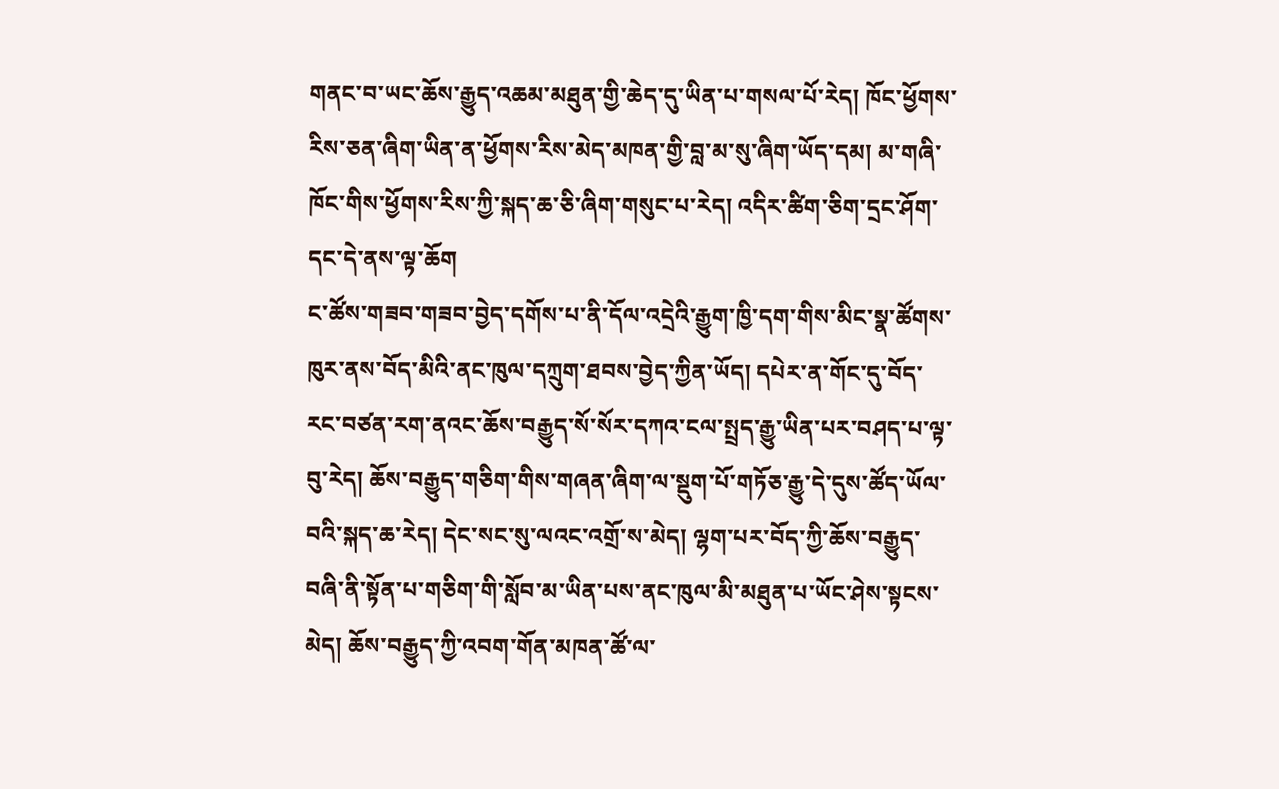གནང་བ་ཡང་ཆོས་རྒྱུད་འཆམ་མཐུན་གྱི་ཆེད་དུ་ཡིན་པ་གསལ་པོ་རེད། ཁོང་ཕྱོགས་རིས་ཅན་ཞིག་ཡིན་ན་ཕྱོགས་རིས་མེད་མཁན་གྱི་བླ་མ་སུ་ཞིག་ཡོད་དམ། མ་གཞི་ཁོང་གིས་ཕྱོགས་རིས་ཀྱི་སྐད་ཆ་ཅི་ཞིག་གསུང་པ་རེད། འདིར་ཚིག་ཅིག་དྲང་ཤོག་དང་དེ་ནས་ལྟ་ཆོག
ང་ཚོས་གཟབ་གཟབ་བྱེད་དགོས་པ་ནི་དོལ་འདྲེའི་རྒྱུག་ཁྱི་དག་གིས་མིང་སྣ་ཚོགས་ཁུར་ནས་བོད་མིའི་ནང་ཁུལ་དཀྲུག་ཐབས་བྱེད་ཀྱིན་ཡོད། དཔེར་ན་གོང་དུ་བོད་རང་བཙན་རག་ནའང་ཆོས་བརྒྱུད་སོ་སོར་དཀའ་ངལ་སྤྲད་རྒྱུ་ཡིན་པར་བཤད་པ་ལྟ་བུ་རེད། ཆོས་བརྒྱུད་གཅིག་གིས་གཞན་ཞིག་ལ་སྡུག་པོ་གཏོཅ་རྒྱུ་དེ་དུས་ཚོད་ཡོལ་བའི་སྐད་ཆ་རེད། དེང་སང་སུ་ལའང་འགྲོ་ས་མེད། ལྷག་པར་བོད་ཀྱི་ཆོས་བརྒྱུད་བཞི་ནི་སྟོན་པ་གཅིག་གི་སློབ་མ་ཡིན་པས་ནང་ཁུལ་མི་མཐུན་པ་ཡོང་ཤེས་སྟངས་མེད། ཆོས་བརྒྱུད་ཀྱི་འབག་གོན་མཁན་ཚོ་ལ་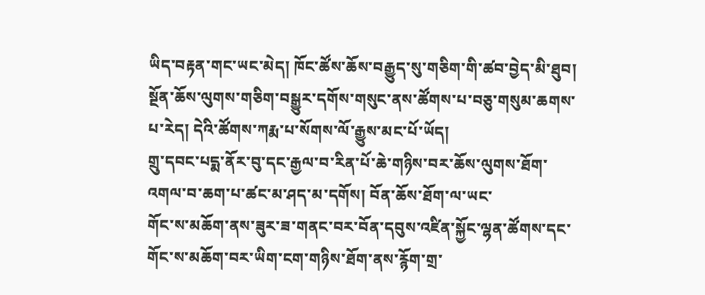ཡིད་བརྟན་གང་ཡང་མེད། ཁོང་ཚོས་ཆོས་བརྒྱུད་སུ་གཅིག་གི་ཚབ་བྱེད་མི་ཐུབ།
སྔོན་ཆོས་ལུགས་གཅིག་བསྒྱུར་དགོས་གསུང་ནས་ཚོགས་པ་བཅུ་གསུམ་ཆགས་པ་རེད། དེའི་ཚོགས་ཀརྨ་པ་སོགས་ལོ་རྒྱུས་མང་པོ་ཡོད།
གྲུ་དབང་པདྨ་ནོར་བུ་དང་རྒྱལ་བ་རིན་པོ་ཆེ་གཉིས་བར་ཆོས་ལུགས་ཐོག་འགལ་བ་ཆག་པ་ཚང་མ་ཤད་མ་དགོས། བོན་ཆོས་ཐོག་ལ་ཡང་
གོང་ས་མཆོག་ནས་ཟུར་ཟ་གནང་བར་བོན་དབུས་འཛིན་སྐྱོང་ལྷན་ཚོགས་དང་གོང་ས་མཆོག་བར་ཡིག་ངག་གཉིས་ཐོག་ནས་རྙོག་གྲ་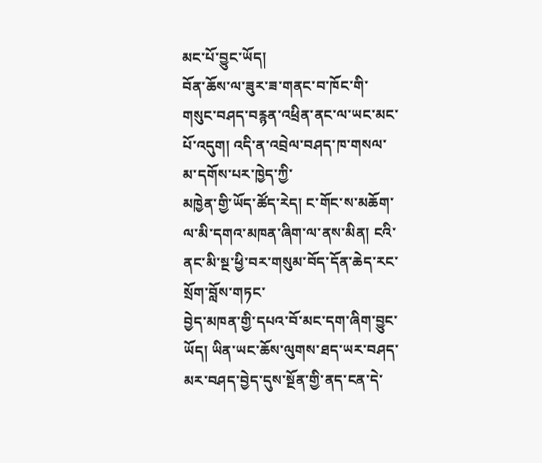མང་པོ་བྱུང་ཡོད།
བོན་ཆོས་ལ་ཟུར་ཟ་གནང་བ་ཁོང་གི་གསུང་བཤད་བརྙན་འཕྲིན་ནང་ལ་ཡང་མང་པོ་འདུག། འདི་ན་འབྲེལ་བཤད་ཁ་གསལ་མ་དགོས་པར་ཁྱེད་ཀྱི་
མཁྱེན་གྱི་ཡོད་ཚོད་རེད། ང་གོང་ས་མཆོག་ལ་མི་དགའ་མཁན་ཞིག་ལ་ནས་མིན། ངའི་ནང་མི་སྔ་ཕྱི་བར་གསུམ་བོད་དོན་ཆེད་རང་སྲོག་བློས་གཏང་
བྱེད་མཁན་གྱི་དཔའ་བོ་མང་དག་ཞིག་བྱུང་ཡོད། ཡིན་ཡང་ཆོས་ལུགས་ཐད་ཡར་བཤད་མར་བཤད་བྱེད་དུས་སྔོན་གྱི་ནད་ངན་དེ་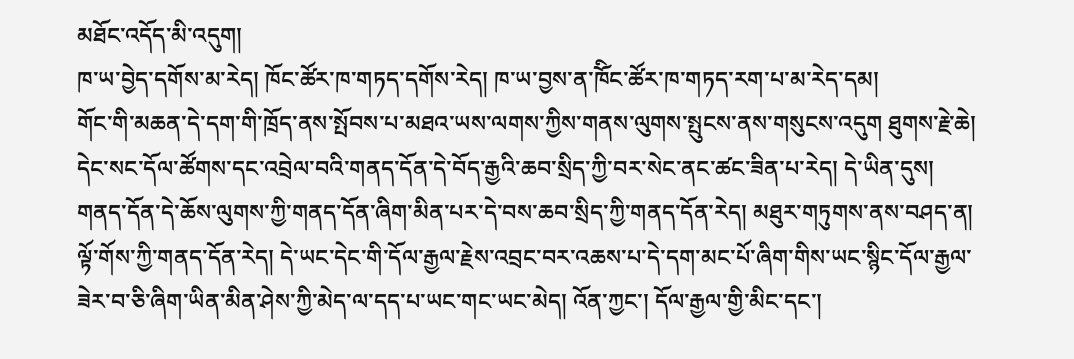མཐོང་འདོད་མི་འདུག།
ཁ་ཡ་བྱེད་དགོས་མ་རེད། ཁོང་ཚོར་ཁ་གཏད་དགོས་རེད། ཁ་ཡ་བྱས་ན་ཁོིང་ཚོར་ཁ་གཏད་རག་པ་མ་རེད་དམ།
གོང་གི་མཆན་དེ་དག་གི་ཁྲོད་ནས་སྤོབས་པ་མཐའ་ཡས་ལགས་ཀྱིས་གནས་ལུགས་སྤུངས་ནས་གསུངས་འདུག ཐུགས་རྗེ་ཆེ། དེང་སང་དོལ་ཚོགས་དང་འབྲེལ་བའི་གནད་དོན་དེ་བོད་རྒྱའི་ཆབ་སྲིད་ཀྱི་བར་སེང་ནང་ཚང་ཟིན་པ་རེད། དེ་ཡིན་དུས། གནད་དོན་དེ་ཆོས་ལུགས་ཀྱི་གནད་དོན་ཞིག་མིན་པར་དེ་བས་ཆབ་སྲིད་ཀྱི་གནད་དོན་རེད། མཐུར་གཏུགས་ནས་བཤད་ན། ལྟོ་གོས་ཀྱི་གནད་དོན་རེད། དེ་ཡང་དེང་གི་དོལ་རྒྱལ་རྗེས་འབྲང་བར་འཆས་པ་དེ་དག་མང་པོ་ཞིག་གིས་ཡང་སྙིང་དོལ་རྒྱལ་ཟེར་བ་ཅི་ཞིག་ཡིན་མིན་ཤེས་ཀྱི་མེད་ལ་དད་པ་ཡང་གང་ཡང་མེད། འོན་ཀྱང་། དོལ་རྒྱལ་གྱི་མིང་དང་།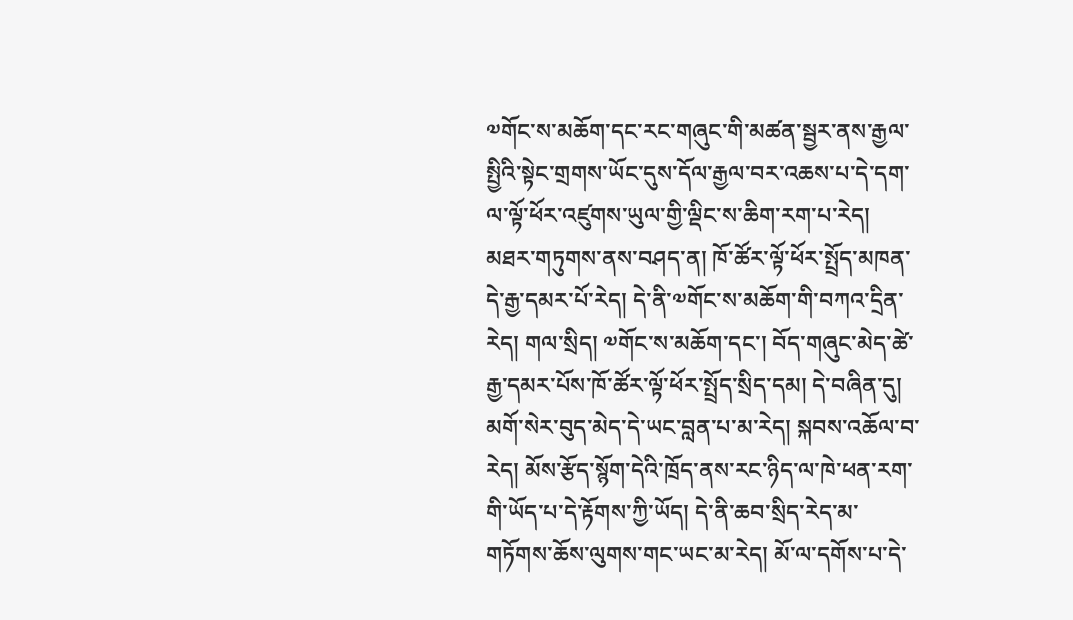༧གོང་ས་མཆོག་དང་རང་གཞུང་གི་མཚན་སྦྱར་ནས་རྒྱལ་སྤྱིའི་སྟེང་གྲགས་ཡོང་དུས་དོལ་རྒྱལ་བར་འཆས་པ་དེ་དག་ལ་ལྟོ་ཕོར་འཛུགས་ཡུལ་གྱི་ལྡིང་ས་ཆིག་རག་པ་རེད། མཐར་གཏུགས་ནས་བཤད་ན། ཁོ་ཚོར་ལྟོ་ཕོར་སྤྲོད་མཁན་དེ་རྒྱ་དམར་པོ་རེད། དེ་ནི་༧གོང་ས་མཆོག་གི་བཀའ་དྲིན་རེད། གལ་སྲིད། ༧གོང་ས་མཆོག་དང་། བོད་གཞུང་མེད་ཚེ་རྒྱ་དམར་པོས་ཁོ་ཚོར་ལྟོ་ཕོར་སྤྲོད་སྲིད་དམ། དེ་བཞིན་དུ། མགོ་སེར་བུད་མེད་དེ་ཡང་བླན་པ་མ་རེད། སྐབས་འཆོལ་བ་རེད། མོས་རྩོད་སྙོག་དེའི་ཁྲོད་ནས་རང་ཉིད་ལ་ཁེ་ཕན་རག་གི་ཡོད་པ་དེ་རྟོགས་ཀྱི་ཡོད། དེ་ནི་ཆབ་སྲིད་རེད་མ་གཏོགས་ཆོས་ལུགས་གང་ཡང་མ་རེད། མོ་ལ་དགོས་པ་དེ་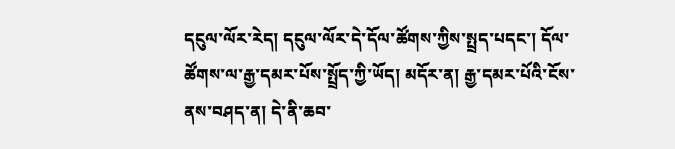དངུལ་ལོར་རེད། དངུལ་ལོར་དེ་དོལ་ཚོགས་ཀྱིས་སྤྲད་པདང་། དོལ་ཚོགས་ལ་རྒྱ་དམར་པོས་སྤྲོད་ཀྱི་ཡོད། མདོར་ན། རྒྱ་དམར་པོའི་ངོས་ནས་བཤད་ན། དེ་ནི་ཆབ་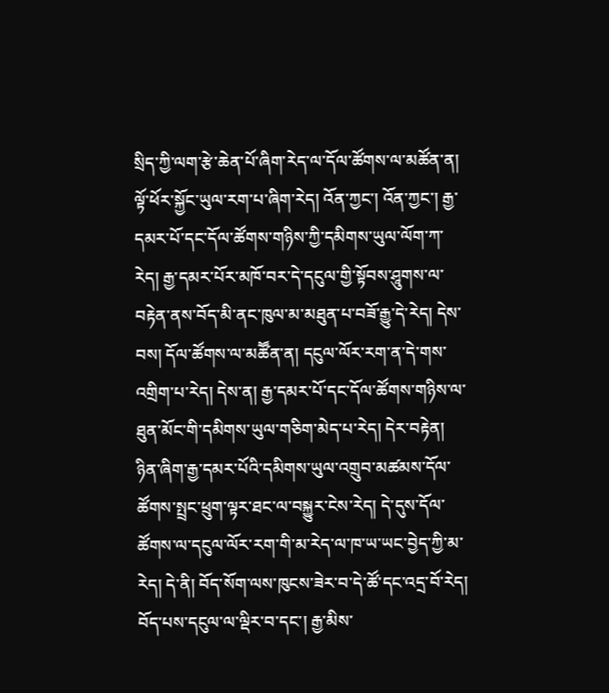སྲིད་ཀྱི་ལག་རྩེ་ཆེན་པོ་ཞིག་རེད་ལ་དོལ་ཚོགས་ལ་མཚོན་ན། ལྟོ་ཕོར་སྐྱོང་ཡུལ་རག་པ་ཞིག་རེད། འོན་ཀྱང་། འོན་ཀྱང་། རྒྱ་དམར་པོ་དང་དོལ་ཚོགས་གཉིས་ཀྱི་དམིགས་ཡུལ་ལོག་ཀ་རེད། རྒྱ་དམར་པོར་མཁོ་བར་དེ་དངུལ་གྱི་སྟོབས་ཤཱུགས་ལ་བརྟེན་ནས་བོད་མི་ནང་ཁུལ་མ་མཐུན་པ་བཟོ་རྒྱུ་དེ་རེད། དེས་བས། དོལ་ཚོགས་ལ་མཚཽན་ན། དངུལ་ལོར་རག་ན་དེ་གས་འགྲིག་པ་རེད། དེས་ན། རྒྱ་དམར་པོ་དང་དོལ་ཚོགས་གཉིས་ལ་ཐུན་མོང་གི་དམིགས་ཡུལ་གཅིག་མེད་པ་རེད། དེར་བརྟེན། ཉིན་ཞིག་རྒྱ་དམར་པོའི་དམིགས་ཡུལ་འགྲུབ་མཚམས་དོལ་ཚོགས་སྤྲང་ཕྲུག་ལྟར་ཐང་ལ་བསྐྱུར་ངེས་རེད། དེ་དུས་དོལ་ཚོགས་ལ་དངུལ་ལོར་རག་གི་མ་རེད་ལ་ཁ་ཡ་ཡང་བྱེད་ཀྱི་མ་རེད། དེ་ནི། བོད་སོག་ལས་ཁུངས་ཟེར་བ་དེ་ཚོ་དང་འདྲ་བོ་རེད། བོད་པས་དངུལ་ལ་ལྡིར་བ་དང་། རྒྱ་མིས་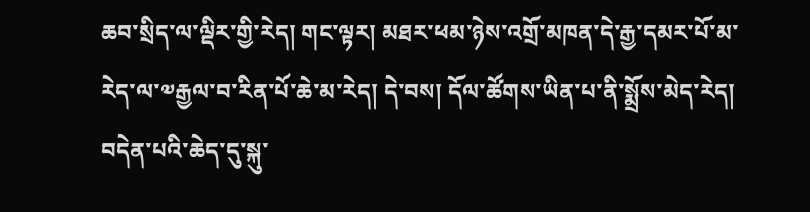ཆབ་སྲིད་ལ་ལྡིར་གྱི་རེད། གང་ལྟར། མཐར་ཕམ་ཉེས་འགྲོ་མཁན་དེ་རྒྱ་དམར་པོ་མ་རེད་ལ་༧རྒྱལ་བ་རིན་པོ་ཆེ་མ་རེད། དེ་བས། དོལ་ཚོགས་ཡིན་པ་ནི་སྨྲོས་མེད་རེད།
བདེན་པའི་ཆེད་དུ་སྐུ་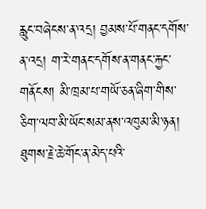རླུང་བཞེངས་ན་འདྲ། བྱམས་པོ་གནང་དགོས་ན་འདྲ། ག་རེ་གནང་དགོས་ན་གནང་རྐྱང་གནོངས། མི་ཁྲམ་པ་གཡོ་ཅན་ཞིག་གིས་ཅིག་ལབ་མི་ཡོང་སམ་ནས་འཁུམ་མི་ཉན། ཐུགས་རྗེ་ཆེ་གོང་ན་མེད་པའི་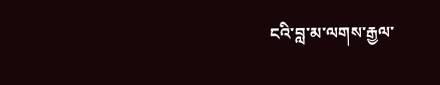ངའི་བླ་མ་ལགས་རྒྱལ་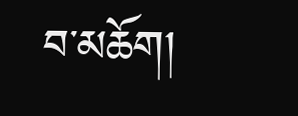བ་མཆོག།